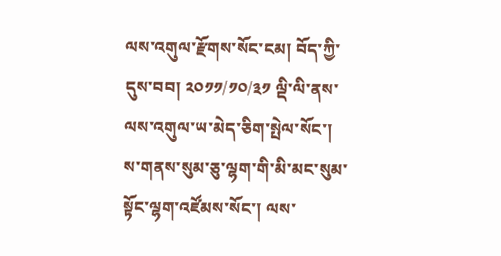ལས་འགུལ་རྫོགས་སོང་ངམ། བོད་ཀྱི་དུས་བབ། ༢༠༡༡/༡༠/༣༡ ལྡི་ལི་ནས་ལས་འགུལ་ཡ་མེད་ཅིག་སྤེལ་སོང་། ས་གནས་སུམ་ཅུ་ལྷག་གི་མི་མང་སུམ་སྟོང་ལྷག་འཛོམས་སོང་། ལས་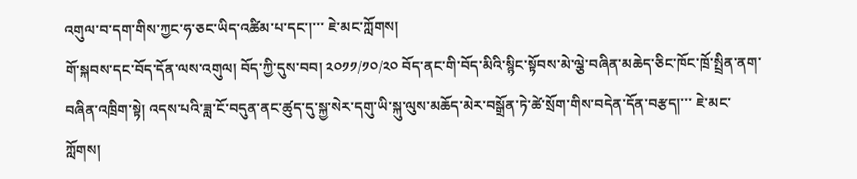འགུལ་བ་དག་གིས་ཀྱང་ཧ་ཅང་ཡིད་འཚིམ་པ་དང་།་་་ ཇེ་མང་ཀློགས།
གོ་སྐབས་དང་བོད་དོན་ལས་འགུལ། བོད་ཀྱི་དུས་བབ། ༢༠༡༡/༡༠/༢༠ བོད་ནང་གི་བོད་མིའི་སྙིང་སྟོབས་མེ་ལྕེ་བཞིན་མཆེད་ཅིང་ཁོང་ཁྲོ་སྤྲིན་ནག་བཞིན་འཁྲིག་སྟེ། འདས་པའི་ཟླ་ངོ་བདུན་ནང་ཚུད་དུ་སྐྱ་སེར་དགུ་ཡི་སྐུ་ལུས་མཆོད་མེར་བསྒྲོན་ཏེ་ཚེ་སྲོག་གིས་བདེན་དོན་བརྩད།་་་ ཇེ་མང་ཀློགས།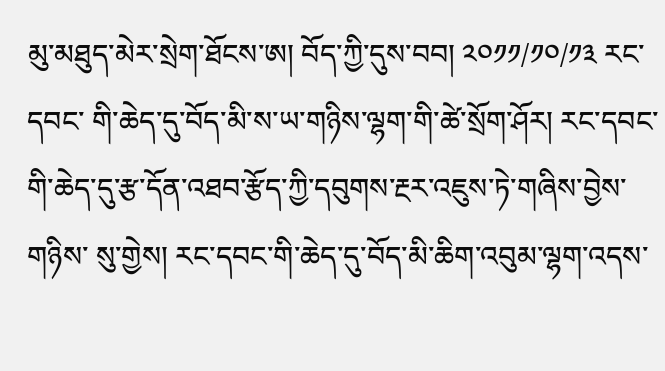མུ་མཐུད་མེར་སྲེག་ཐོངས་ཨ། བོད་ཀྱི་དུས་བབ། ༢༠༡༡/༡༠/༡༣ རང་དབང་ གི་ཆེད་དུ་བོད་མི་ས་ཡ་གཉིས་ལྷག་གི་ཚེ་སྲོག་ཤོར། རང་དབང་གི་ཆེད་དུ་རྩ་དོན་འཐབ་རྩོད་ཀྱི་དབུགས་རྔར་འཇུས་ཏེ་གཞིས་བྱེས་གཉིས་ སུ་གྱེས། རང་དབང་གི་ཆེད་དུ་བོད་མི་ཆིག་འབུམ་ལྷག་འདས་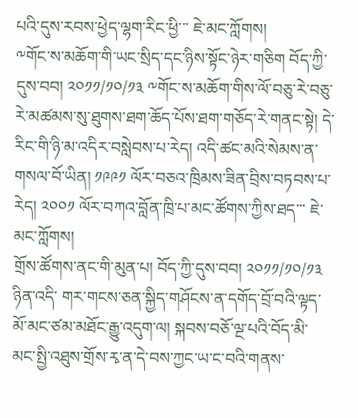པའི་དུས་རབས་ཕྱེད་ལྷག་རིང་ཕྱི་་་ ཇེ་མང་ཀློགས།
༸གོང་ས་མཆོག་གི་ཡང་སྲིད་དང་ཉིས་སྟོང་ཉེར་གཅིག བོད་ཀྱི་དུས་བབ། ༢༠༡༡/༡༠/༡༣ ༸གོང་ས་མཆོག་གིས་ལོ་བཅུ་རེ་བཅུ་རེ་མཚམས་སུ་ཐུགས་ཐག་ཆོད་པོས་ཐག་གཅོད་རེ་གནང་སྟེ། དེ་རིང་གི་ཉི་མ་འདིར་བསླེབས་པ་རེད། འདི་ཚང་མའི་སེམས་ན་གསལ་བོ་ཡིན། ༡༩༩༡ ལོར་བཅའ་ཁྲིམས་ཟིན་བྲིས་བཏབས་པ་རེད། ༢༠༠༡ ལོར་བཀའ་བློན་ཁྲི་པ་མང་ཚོགས་ཀྱིས་ཐད་་་ ཇེ་མང་ཀློགས།
གྲོས་ཚོགས་ནང་གི་མུན་པ། བོད་ཀྱི་དུས་བབ། ༢༠༡༡/༡༠/༡༣ ཉིན་འདི་ གར་གངས་ཅན་སྐྱིད་གཤོངས་ན་དགོད་བྲོ་བའི་ལྟད་མོ་མང་ཙམ་མཐོང་རྒྱུ་འདུག་ལ། སྐབས་བཅོ་ལྔ་པའི་བོད་མི་མང་སྤྱི་འཐུས་གྲོས་རྭ་ན་དེ་བས་ཀྱང་ཡ་ང་བའི་གནས་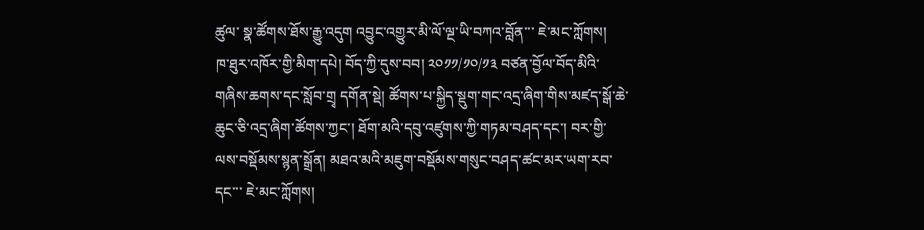ཚུལ་ སྣ་ཚོགས་ཐོས་རྒྱུ་འདུག འབྱུང་འགྱུར་མི་ལོ་ལྔ་ཡི་བཀའ་བློན་་་ ཇེ་མང་ཀློགས།
ཁ་ཐུར་འཁོར་གྱི་མིག་དཔེ། བོད་ཀྱི་དུས་བབ། ༢༠༡༡/༡༠/༡༣ བཙན་བྱོལ་བོད་མིའི་གཞིས་ཆགས་དང་སློབ་གྲྭ དགོན་སྡེ། ཚོགས་པ་སྐྱིད་སྡུག་གང་འདྲ་ཞིག་གིས་མཛད་སྒོ་ཆེ་ཆུང་ཅི་འདྲ་ཞིག་ཚོགས་ཀྱང་། ཐོག་མའི་དབུ་འཛུགས་ཀྱི་གཏམ་བཤད་དང་། བར་གྱི་ལས་བསྡོམས་སྙན་སྒྲོན། མཐའ་མའི་མཇུག་བསྡོམས་གསུང་བཤད་ཚང་མར་ཡག་རབ་དང་་་ ཇེ་མང་ཀློགས།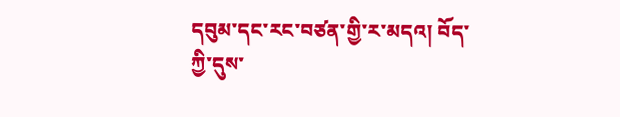དབུམ་དང་རང་བཙན་གྱི་ར་མདའ། བོད་ཀྱི་དུས་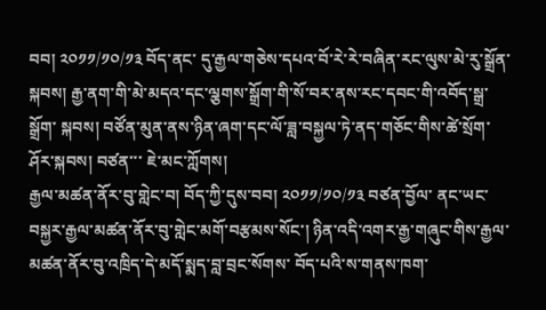བབ། ༢༠༡༡/༡༠/༡༣ བོད་ནང་ དུ་རྒྱལ་གཅེས་དཔའ་བོ་རེ་རེ་བཞིན་རང་ལུས་མེ་རུ་སྒྲོན་སྐབས། རྒྱ་ནག་གི་མེ་མདའ་དང་ལྕགས་སྒྲོག་གི་སོ་བར་ནས་རང་དབང་གི་འབོད་སྒྲ་སྒྲོག་ སྐབས། བཙོན་མུན་ནས་ཉིན་ཞག་དང་ལོ་ཟླ་བསྐྱལ་ཏེ་ནད་གཅོང་གིས་ཚེ་སྲོག་ཤོར་སྐབས། བཙན་་་ ཇེ་མང་ཀློགས།
རྒྱལ་མཚན་ནོར་བུ་གླེང་བ། བོད་ཀྱི་དུས་བབ། ༢༠༡༡/༡༠/༡༣ བཙན་བྱོལ་ ནང་ཡང་བསྐྱར་རྒྱལ་མཚན་ནོར་བུ་གླེང་མགོ་བརྩམས་སོང་། ཉིན་འདི་འགར་རྒྱ་གཞུང་གིས་རྒྱལ་མཚན་ནོར་བུ་འཁྲིད་དེ་མདོ་སྨད་བླ་བྲང་སོགས་ བོད་པའི་ས་གནས་ཁག་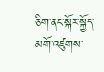ཅིག་ནང་སྐོར་སྐྱོད་མགོ་འཛུགས་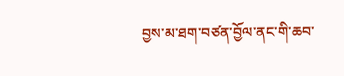བྱས་མ་ཐག་བཙན་བྱོལ་ནང་གི་ཆབ་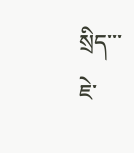སྲིད་་་ ཇེ་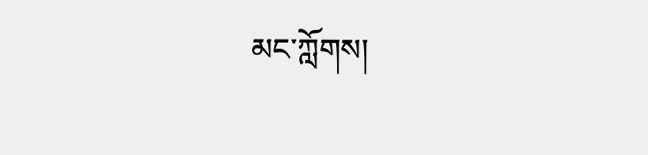མང་ཀློགས།